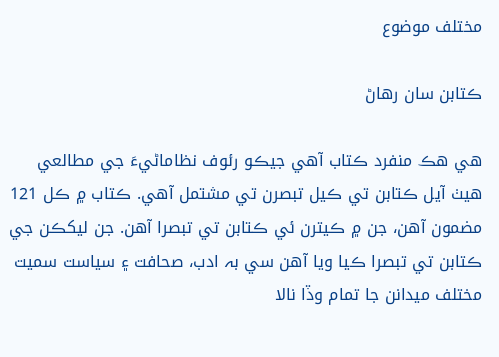مختلف موضوع

ڪتابن سان رھاڻ

ھي ھڪ منفرد ڪتاب آھي جيڪو رئوف نظاماڻيءَ جي مطالعي ھيٺ آيل ڪتابن تي ڪيل تبصرن تي مشتمل آھي. ڪتاب ۾ ڪل 121 مضمون آھن، جن ۾ ڪيترن ئي ڪتابن تي تبصرا آھن. جن ليکڪن جي ڪتابن تي تبصرا ڪيا ويا آھن سي بہ ادب، صحافت ۽ سياست سميت مختلف ميدانن جا تمام وڏا نالا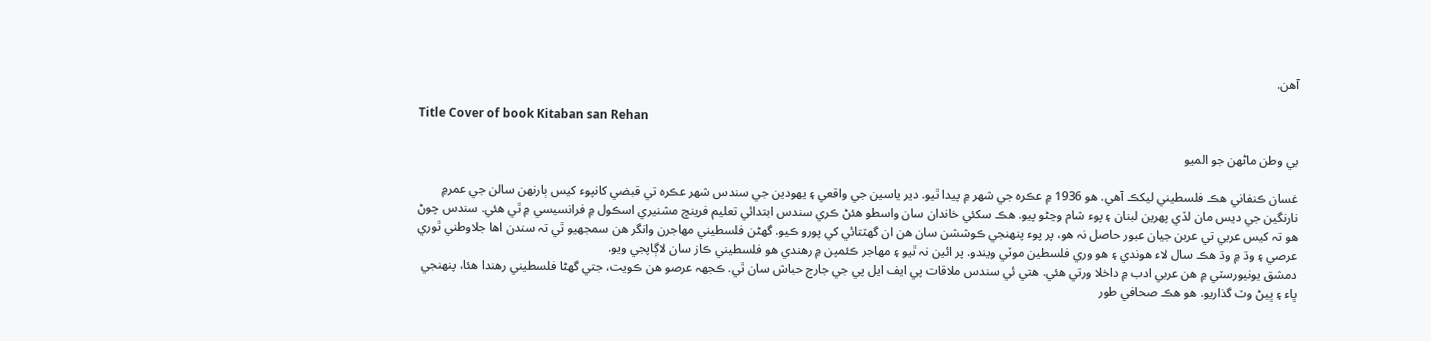آھن.

Title Cover of book Kitaban san Rehan

بي وطن ماڻھن جو الميو

غسان ڪنفاني هڪ فلسطيني ليکڪ آهي. هو 1936 ۾ عڪرہ جي شھر ۾ پيدا ٿيو. دير ياسين جي واقعي ۽ يھودين جي سندس شھر عڪرہ تي قبضي کانپوء کيس ٻارنھن سالن جي عمر۾ نارنگين جي ديس مان لڏي پھرين لبنان ۽ پوء شام وڃڻو پيو. هڪ سکئي خاندان سان واسطو هئڻ ڪري سندس ابتدائي تعليم فرينچ مشنيري اسڪول ۾ فرانسيسي ۾ ٿي هئي. سندس چوڻ هو تہ کيس عربي تي عربن جيان عبور حاصل نہ هو، پر پوء پنھنجي ڪوششن سان هن ان گهٽتائي کي پورو ڪيو. گهڻن فلسطيني مھاجرن وانگر هن سمجهيو ٿي تہ سندن اها جلاوطني ٿوري عرصي ۽ وڌ ۾ وڌ هڪ سال لاء هوندي ۽ هو وري فلسطين موٽي ويندو. پر ائين نہ ٿيو ۽ مھاجر ڪئمپن ۾ رهندي هو فلسطيني ڪاز سان لاڳاپجي ويو.
دمشق يونيورسٽي ۾ هن عربي ادب ۾ داخلا ورتي هئي. هتي ئي سندس ملاقات پي ايف ايل پي جي جارج حباش سان ٿي. ڪجهہ عرصو هن ڪويت، جتي گهڻا فلسطيني رهندا هئا، پنھنجي ڀاء ۽ ڀيڻ وٽ گذاريو. هو هڪ صحافي طور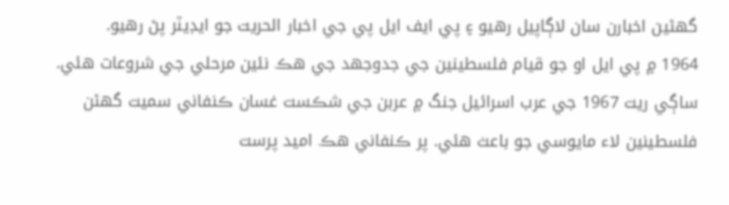گهڻين اخبارن سان لاڳاپيل رهيو ۽ پي ايف ايل پي جي اخبار الحريت جو ايڊيٽر پڻ رهيو.
1964 ۾ پي ايل او جو قيام فلسطينين جي جدوجھد جي هڪ نئين مرحلي جي شروعات هئي. ساڳي ريت 1967 جي عرب اسرائيل جنگ ۾ عربن جي شڪست غسان ڪنفاني سميت گهڻن فلسطينين لاء مايوسي جو باعث هئي. پر ڪنفاني هڪ اميد پرست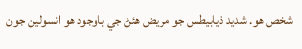شخص هو. شديد ذيابيطس جو مريض هئڻ جي باوجود هو انسولين جون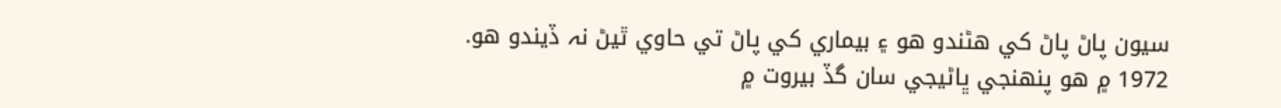سيون پاڻ پاڻ کي هڻندو هو ۽ بيماري کي پاڻ تي حاوي ٿيڻ نہ ڏيندو هو. 1972 ۾ هو پنھنجي ڀاڻيجي سان گڏ بيروت ۾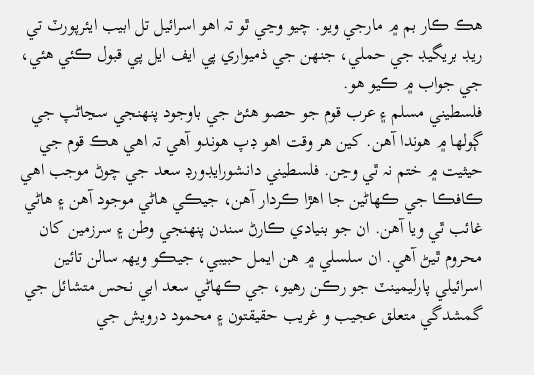هڪ ڪار بم ۾ مارجي ويو. چيو وڃي ٿو تہ اهو اسرائيل تل ابيب ايئرپورٽ تي ريڊ بريگيڊ جي حملي، جنھن جي ذميواري پي ايف ايل پي قبول ڪئي هئي، جي جواب ۾ ڪيو هو.
فلسطيني مسلم ۽ عرب قوم جو حصو هئڻ جي باوجود پنھنجي سڃاڻپ جي ڳولھا ۾ هوندا آهن. کين هر وقت اهو ڊپ هوندو آهي تہ اهي هڪ قوم جي حيثيت ۾ ختم نہ ٿي وڃن. فلسطيني دانشورايڊورڊ سعد جي چوڻ موجب اهي ڪافڪا جي ڪھاڻين جا اهڙا ڪردار آهن، جيڪي هاڻي موجود آهن ۽ هاڻي غائب ٿي ويا آهن. ان جو بنيادي ڪارڻ سندن پنھنجي وطن ۽ سرزمين کان محروم ٿيڻ آهي. ان سلسلي ۾ هن ايمل حبيبي، جيڪو ويھہ سالن تائين اسرائيلي پارليمينٽ جو رڪن رهيو، جي ڪھاڻي سعد ابي نحس متشائل جي گمشدگي متعلق عجيب و غريب حقيقتون ۽ محمود درويش جي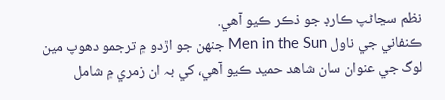نظم سڃاڻپ ڪارڊ جو ذڪر ڪيو آهي.
ڪنفاني جي ناول Men in the Sun جنھن جو اڙدو ۾ ترجمو دھوپ مين لوگ جي عنوان سان شاهد حميد ڪيو آهي، کي بہ ان زمري ۾ شامل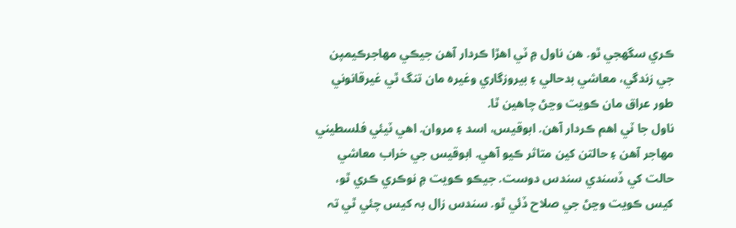ڪري سگهجي ٿو. هن ناول ۾ ٽي اهڙا ڪردار آهن جيڪي مھاجرڪيمپن جي زندگي، معاشي بدحالي ۽ بيروزگاري وغيرہ مان تنگ ٿي غيرقانوني طور عراق مان ڪويت وڃڻ چاهين ٿا.
ناول جا ٽي اهم ڪردار آهن. ابوقيس، اسد ۽ مروان. اهي ٽيئي فلسطيني مھاجر آهن ۽ حالتن کين متاثر ڪيو آهي. ابوقيس جي خراب معاشي حالت کي ڏسندي سندس دوست. جيڪو ڪويت ۾ نوڪري ڪري ٿو، کيس ڪويت وڃڻ جي صلاح ڏئي ٿو. سندس زال بہ کيس چئي ٿي تہ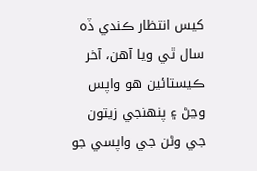کيس انتظار ڪندي ڏه سال ٿي ويا آهن، آخر ڪيستائين هو واپس وڃڻ ۽ پنھنجي زيتون جي وڻن جي واپسي جو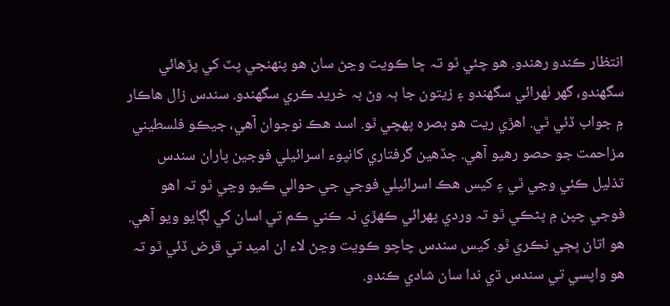انتظار ڪندو رهندو. هو چئي ٿو تہ ڇا ڪويت وڃڻ سان هو پنھنجي پٽ کي پڙهائي سگهندو، گهر ٺھرائي سگهندو ۽ زيتون جا ٻہ وڻ بہ خريد ڪري سگهندو. سندس زال هاڪار ۾ جواب ڏئي ٿي. اهڙي ريت هو بصرہ پھچي ٿو. اسد هڪ نوجوان آهي، جيڪو فلسطيني مزاحمت جو حصو رهيو آهي. جڏهين گرفتاري کانپوء اسرائيلي فوجين پاران سندس تذليل ڪئي وڃي ٿي ۽ کيس هڪ اسرائيلي فوجي جي حوالي ڪيو وڃي ٿو تہ اهو فوجي چپن ۾ ڀڻڪي ٿو تہ وردي پھرائي ڪھڙي نہ ڪني ڪم تي اسان کي لڳايو ويو آهي. هو اتان ڀڄي نڪري ٿو. کيس سندس چاچو ڪويت وڃڻ لاء ان اميد تي قرض ڏئي ٿو تہ هو واپسي تي سندس ڌي ندا سان شادي ڪندو.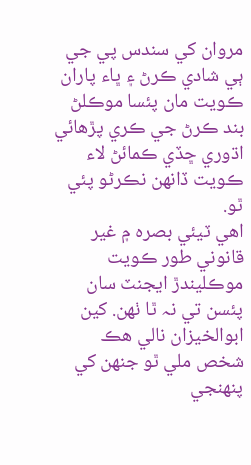مروان کي سندس پي جي ٻي شادي ڪرڻ ۽ ڀاء پاران ڪويت مان پئسا موڪلڻ بند ڪرڻ جي ڪري پڙهائي اڌوري ڇڏي ڪمائڻ لاء ڪويت ڏانھن نڪرڻو پئي ٿو.
اهي ٽيئي بصره ۾ غير قانوني طور ڪويت موڪليندڙ ايجنٽ سان پئسن تي نہ ٿا ٺھن. کين ابوالخيزان نالي هڪ شخص ملي ٿو جنھن کي پنھنجي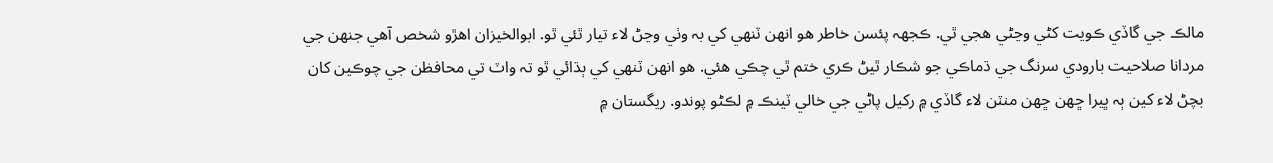مالڪ جي گاڏي ڪويت کڻي وڃڻي هجي ٿي. ڪجهہ پئسن خاطر هو انھن ٽنھي کي بہ وٺي وڃڻ لاء تيار ٿئي ٿو. ابوالخيزان اهڙو شخص آهي جنھن جي مردانا صلاحيت بارودي سرنگ جي ڌماڪي جو شڪار ٿيڻ ڪري ختم ٿي چڪي هئي. هو انھن ٽنھي کي ٻڌائي ٿو تہ واٽ تي محافظن جي چوڪين کان بچڻ لاء کين ٻہ ڀيرا ڇھن ڇھن منٽن لاء گاڏي ۾ رکيل پاڻي جي خالي ٽينڪ ۾ لڪڻو پوندو. ريگستان ۾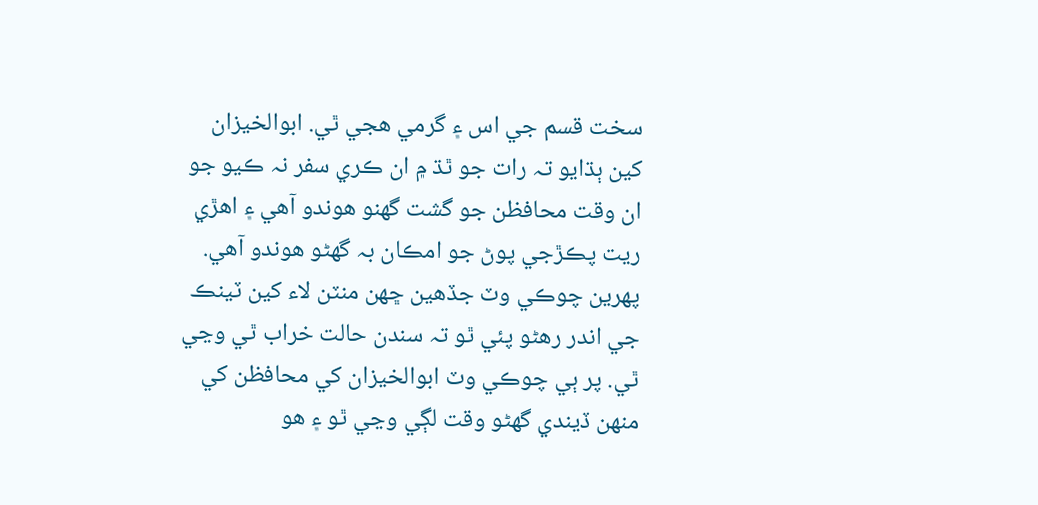سخت قسم جي اس ۽ گرمي هجي ٿي. ابوالخيزان کين ٻڌايو تہ رات جو ٿڌ ۾ ان ڪري سفر نہ ڪيو جو ان وقت محافظن جو گشت گهنو هوندو آهي ۽ اهڙي ريت پڪڙجي پوڻ جو امڪان بہ گهڻو هوندو آهي. پھرين چوڪي وٽ جڏهين ڇھن منٽن لاء کين ٽينڪ جي اندر رهڻو پئي ٿو تہ سندن حالت خراب ٿي وڃي ٿي. پر ٻي چوڪي وٽ ابوالخيزان کي محافظن کي منھن ڏيندي گهڻو وقت لڳي وڃي ٿو ۽ هو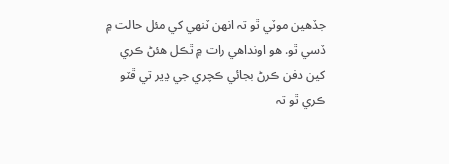جڏهين موٽي ٿو تہ انھن ٽنھي کي مئل حالت ۾ ڏسي ٿو. هو اونداهي رات ۾ ٿڪل هئڻ ڪري کين دفن ڪرڻ بجائي ڪچري جي ڍير تي ڦٽو ڪري ٿو تہ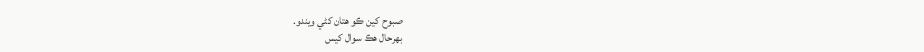صبوح کين ڪو هتان کڻي ويندو.
بھرحال هڪ سوال کيس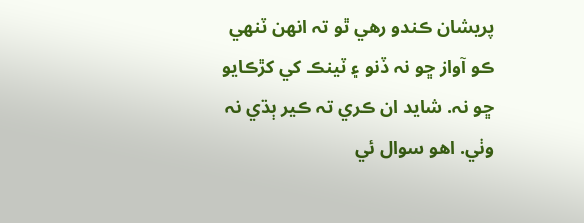پريشان ڪندو رهي ٿو تہ انھن ٽنھي ڪو آواز ڇو نہ ڏنو ۽ ٽينڪ کي کڙڪايو ڇو نہ. شايد ان ڪري تہ ڪير ٻڌي نہ وٺي. اهو سوال ئي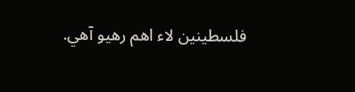فلسطينين لاء اهم رهيو آهي.